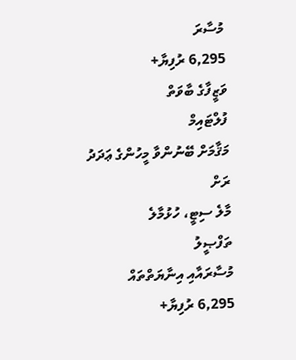މުސާރަ
6,295 ރުފިޔާ+
ވަޒީފާގެ ބާވަތް
ފުލްޓައިމް
މަޤާމަށް ބޭނުންވާ މީހުންގެ ޢަދަދު
ރަށް
މާލެ ސިޓީ، ހުޅުމާލެ
ތަފްޞީލު
މުސާރައާއި އިނާޔަތްތައް
6,295 ރުފިޔާ+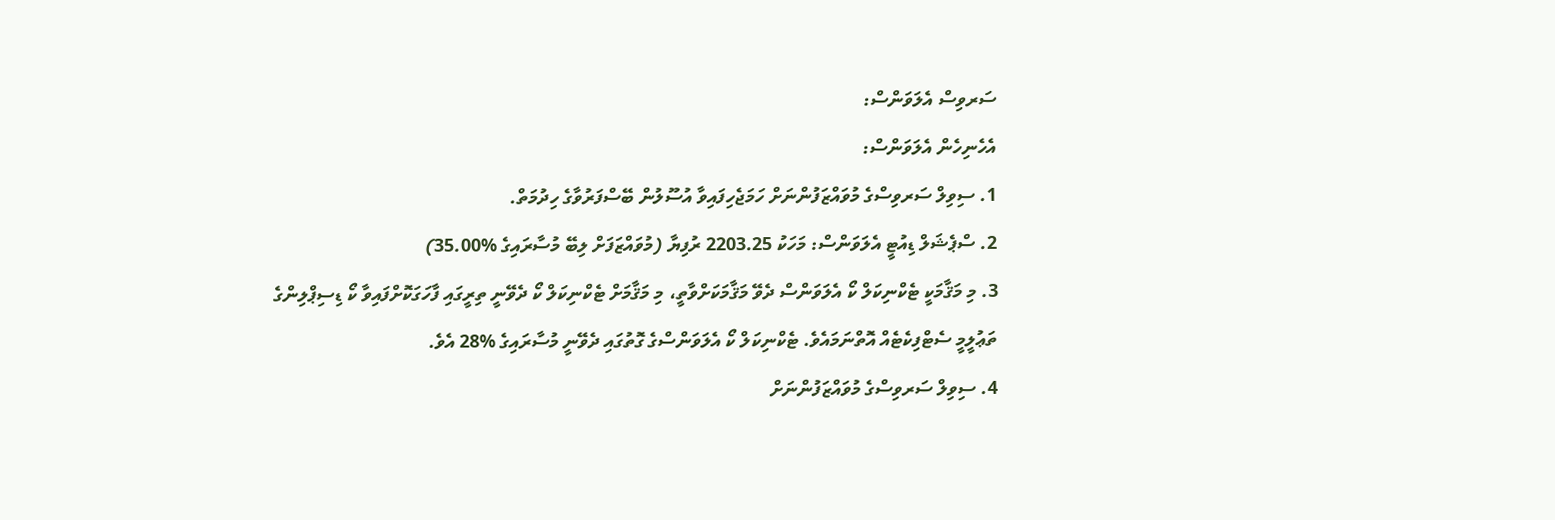ސަރވިސް އެލަވަންސް:
އެހެނިހެން އެލަވަންސް:
1. ސިވިލް ސަރވިސްގެ މުވައްޒަފުންނަށް ހަމަޖެހިފައިވާ އުސޫލުން ބޭސްފަރުވާގެ ހިދުމަތް.
2. ސްޕެޝަލް ޑިއުޓީ އެލަވަންސް: މަހަކު 2203.25 ރުފިޔާ (މުވައްޒަފަށް ލިބޭ މުސާރައިގެ %35.00)
3. މި މަޤާމަކީ ޓެކްނިކަލް ކޯ އެލަވަންސް ދެވޭ މަޤާމަކަށްވާތީ، މި މަޤާމަށް ޓެކްނިކަލް ކޯ ދެވޭނީ ތިރީގައި ފާހަގަކޮށްފައިވާ ކޯ ޑިސިޕްލިންގެ ތަޢުލީމީ ސެޓްފިކެޓެއް އޮތްނަމައެވެ. ޓެކްނިކަލް ކޯ އެލަވަންސްގެ ގޮތުގައި ދެވޭނީ މުސާރައިގެ %28 އެވެ.
4. ސިވިލް ސަރވިސްގެ މުވައްޒަފުންނަށް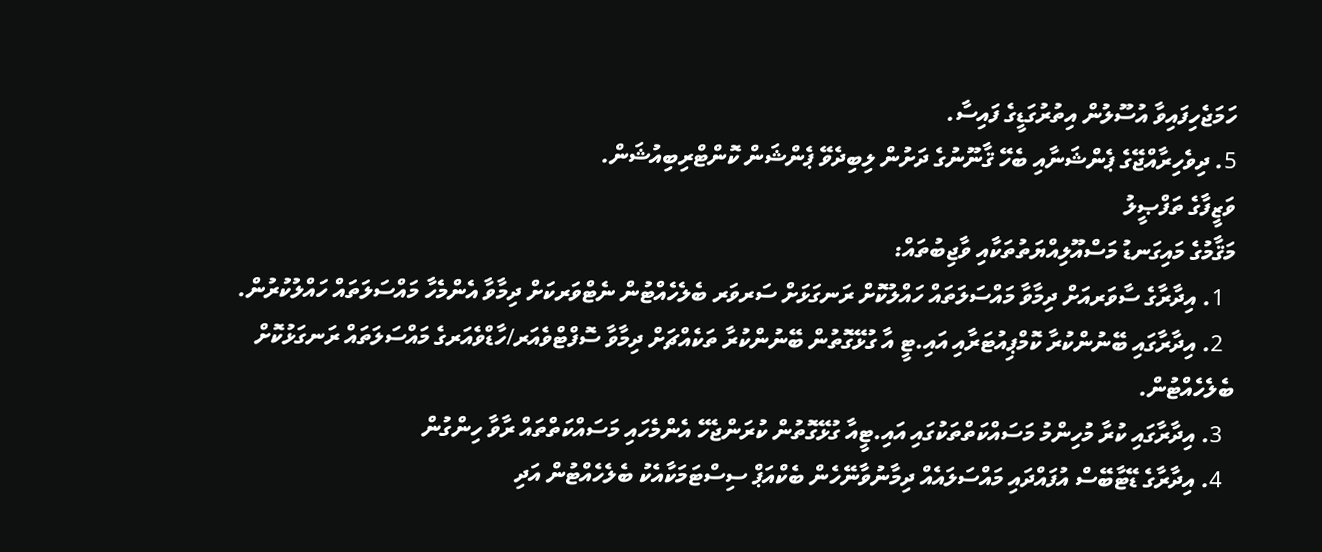ހަމަޖެހިފައިވާ އުސޫލުން އިތުރުގަޑީގެ ފައިސާ.
5. ދިވެހިރާއްޖޭގެ ޕެންޝަނާއި ބެހޭ ޤާނޫނުގެ ދަށުން ލިބިދެވޭ ޕެންޝަން ކޮންޓްރިބިއުޝަން.
ވަޒީފާގެ ތަފްޞީލު
މަޤާމުގެ މައިގަނޑު މަސްއޫލިއްޔަތުތަކާއި ވާޖިބުތައް:
  1. އިދާރާގެ ސާވަރއަށް ދިމާވާ މައްސަލަތައް ހައްލުކޮށް ރަނގަޅަށް ސަރވަރ ބެލެހެއްޓުން ނެޓްވަރކަށް ދިމާވާ އެންމެހާ މައްސަލަތައް ހައްލުކުރުން.
  2. އިދާރާގައި ބޭނުންކުރާ ކޮމްޕިއުޓަރާއި އައި.ޓީ އާ ގުޅޭގޮތުން ބޭނުންކުރާ ތަކެއްޗަށް ދިމާވާ ސޮފްޓްވެއަރ/ހާޑްވެއަރގެ މައްސަލަތައް ރަނގަޅުކޮށް ބެލެހެއްޓުން.
  3. އިދާރާގައި ކުރާ މުހިންމު މަސައްކަތްތަކުގައި އައި.ޓީއާ ގުޅޭގޮތުން ކުރަންޖެހޭ އެންމެހައި މަސައްކަތްތައް ރާވާ ހިންގުން
  4. އިދާރާގެ ޑޭޓާބޭސް އުފައްދައި މައްސަލައެއް ދިމާނުވާނޭހެން ބެކްއަޕް ސިސްޓަމަކާއެކު ބެލެހެއްޓުން އަދި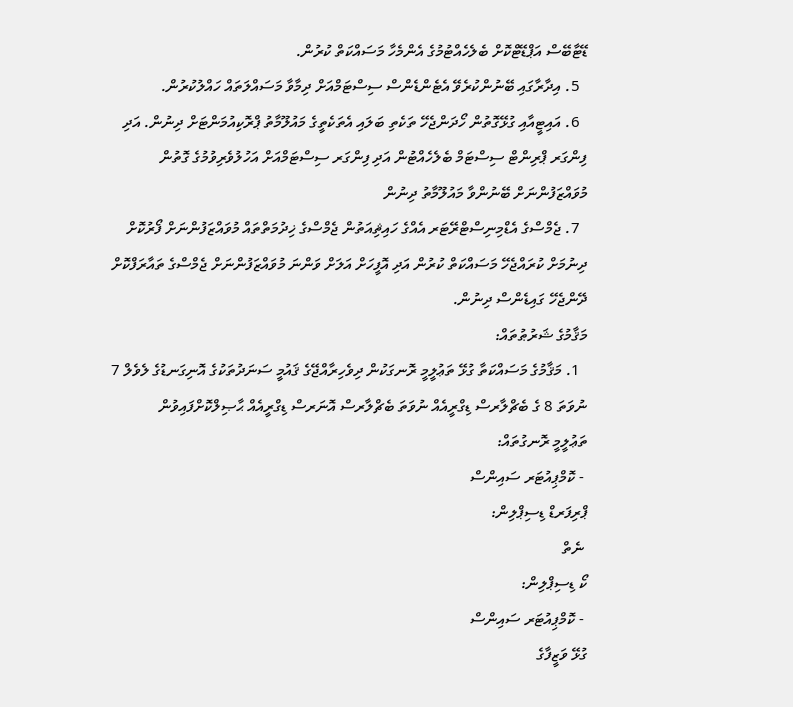ޑޭޓާބޭސް އަޕްޑޭޓްކޮށް ބެލެހެއްޓުމުގެ އެންމެހާ މަސައްކަތް ކުރުން.
  5. އިދާރާގައި ބޭނުންކުރެވޭ އެޓެންޑެންސް ސިސްޓަމްއަށް ދިމާވާ މަސައްލަތައް ހައްލުކުރުން.
  6. އައިޓީއާއި ގުޅޭގޮތުން ހޯދަންޖެހޭ ތަކެތި ބަލައި އެތަކެތީގެ މައުލޫމާތު ޕްރޮކިއުމަންޓަށް ދިނުން. އަދި ފިންގަރ ޕްރިންޓް ސިސްޓަމް ބެލެހެއްޓުން އަދި ފިންގަރ ސިސްޓަމްއަށް އަހުލުވެރިވުމުގެ ގޮތުން މުވައްޒަފުންނަށް ބޭނުންވާ މައުލޫމާތު ދިނުން
  7. ޖެމްސްގެ އެޑްމިނިސްޓްރޭޓަރ އެއްގެ ހައިޘިއަތުން ޖެމްސްގެ ޚިދުމަތްތައް މުވައްޒަފުންނަށް ފޯރުކޮށް ދިނުމަށް ކުރައްޖެހޭ މަސައްކަތް ކުރުން އަދި އޮފީހަށް އަލަށް ވަންނަ މުވައްޒަފުންނަށް ޖެމްސްގެ ތައާރަފްކޮށް ދޭންޖެހޭ ގައިޑެންސް ދިނުން.
މަޤާމުގެ ޝަރުޠުތައް:
  1. މަޤާމުގެ މަސައްކަތާ ގުޅޭ ތަޢުލީމީ ރޮނގަކުން ދިވެހިރާއްޖޭގެ ޤައުމީ ސަނަދުތަކުގެ އޮނިގަނޑުގެ ލެވެލް 7 ނުވަތަ 8 ގެ ބެޗްލާރސް ޑިގްރީއެއް ނުވަތަ ބެޗްލާރސް އޮނަރސް ޑިގްރީއެއް ޙާޞިލްކޮށްފައިވުން
ތަޢުލީމީ ރޮނގުތައް:
 - ކޮމްޕިއުޓަރ ސައިންސް
ޕްރިފަރޑް ޑިސިޕްލިން:
 ނެތް
ކޯ ޑިސިޕްލިން:
 - ކޮމްޕިއުޓަރ ސައިންސް
ގުޅޭ ވަޒީފާގެ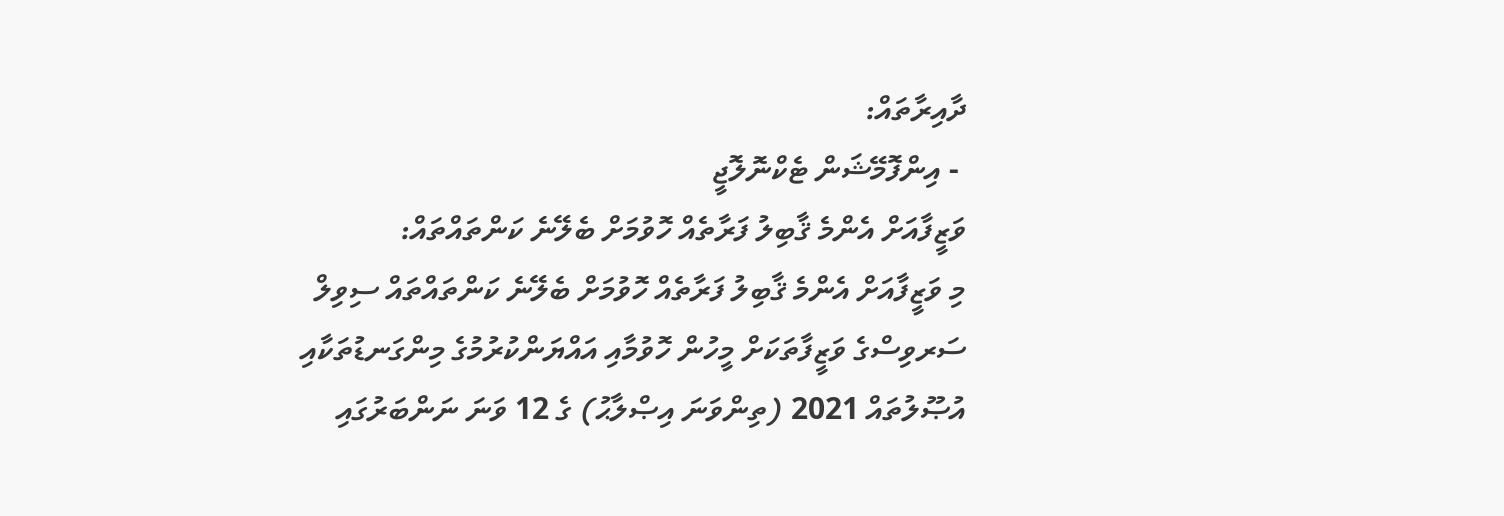ދާއިރާތައް:
 - އިންފޮމޭޝަން ޓެކްނޮލޮޖީ
ވަޒީފާއަށް އެންމެ ޤާބިލު ފަރާތެއް ހޮވުމަށް ބެލޭނެ ކަންތައްތައް:
މި ވަޒީފާއަށް އެންމެ ޤާބިލު ފަރާތެއް ހޮވުމަށް ބެލޭނެ ކަންތައްތައް ސިވިލް ސަރވިސްގެ ވަޒީފާތަކަށް މީހުން ހޮވުމާއި އައްޔަންކުރުމުގެ މިންގަނޑުތަކާއި އުޞޫލުތައް 2021 (ތިންވަނަ އިޞްލާޙު) ގެ 12 ވަނަ ނަންބަރުގައި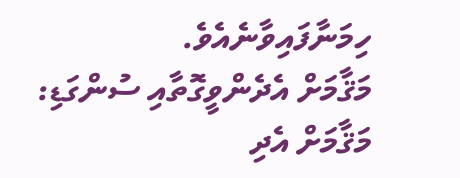ހިމަނާފައިވާނެއެވެ.
މަޤާމަށް އެދެންވީގޮތާއި ސުންގަޑި:
މަޤާމަށް އެދި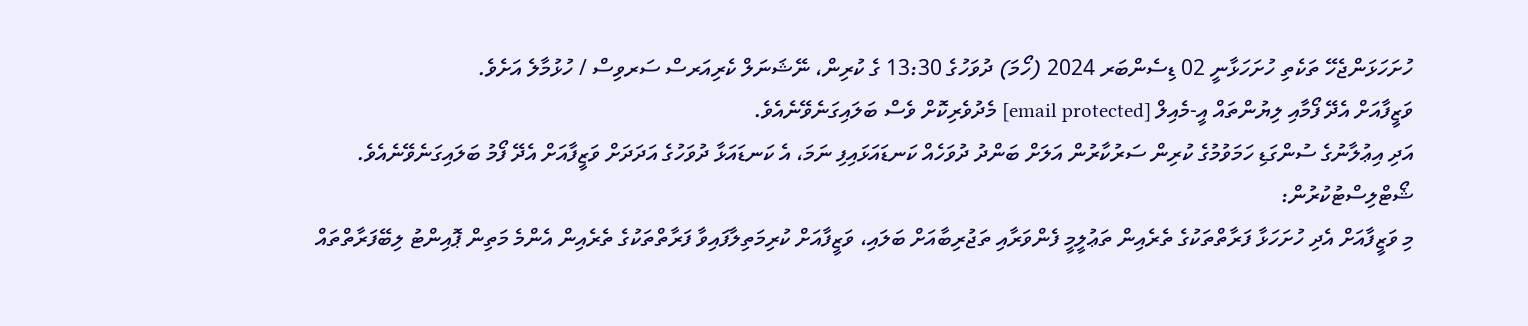ހުށަހަޅަންޖެހޭ ތަކެތި ހުށަހަޅާނީ 02 ޑިސެންބަރ 2024 (ހޯމަ) ދުވަހުގެ 13:30 ގެ ކުރިން، ނޭޝަނަލް ކެރިއަރސް ސަރވިސް / ހުޅުމާލެ އަށެވެ.
ވަޒީފާއަށް އެދޭ ފޯމާއި ލިޔުންތައް އީ-މެއިލް [email protected] މެދުވެރިކޮށް ވެސް ބަލައިގަނެވޭނެއެވެ.
އަދި އިޢުލާނުގެ ސުންގަޑި ހަމަވުމުގެ ކުރިން ސަރުކާރުން އަލަށް ބަންދު ދުވަހެއް ކަނޑައަޅައިފި ނަމަ، އެ ކަނޑައަޅާ ދުވަހުގެ އަދަދަށް ވަޒީފާއަށް އެދޭ ފޯމު ބަލައިގަނެވޭނެއެވެ.
ޝޯޓްލިސްޓުކުރުން:
މި ވަޒީފާއަށް އެދި ހުށަހަޅާ ފަރާތްތަކުގެ ތެރެއިން ތަޢުލީމީ ފެންވަރާއި ތަޖުރިބާއަށް ބަލައި، ވަޒީފާއަށް ކުރިމަތިލާފައިވާ ފަރާތްތަކުގެ ތެރެއިން އެންމެ މަތިން ޕޮއިންޓު ލިބޭފަރާތްތައް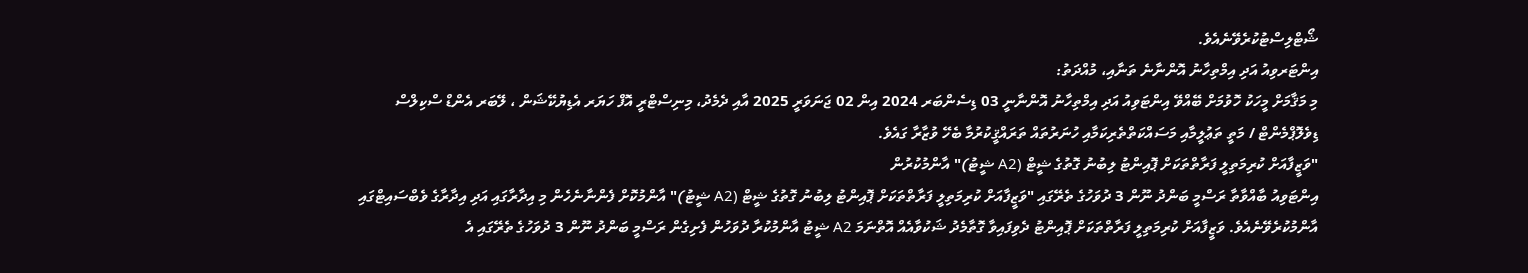ޝޯޓްލިސްޓުކުރެވޭނެއެވެ.
އިންޓަރވިއު އަދި އިމްތިހާނު އޮންނާނެ ތަނާއި، މުއްދަތު:
މި މަޤާމަށް މީހަކު ހޮވުމަށް ބޭއްވޭ އިންޓަވިއު އަދި އިމްތިހާނު އޮންނާނީ 03 ޑިސެންބަރ 2024 އިން 02 ޖަނަވަރީ 2025 އާއި ދެމެދު، މިނިސްޓްރީ އޮފް ހަޔަރ އެޑިޔުކޭޝަން ، ލޭބަރ އެންޑް ސްކިލްސް ޑިވެލޮޕްމެންޓް / މަތީ ތަޢުލީމާއި މަސައްކަތްތެރިކަމާއި ހުނަރުތައް ތަރައްޤީކުރުމާ ބެހޭ ވުޒާރާ ގައެވެ.
"ވަޒީފާއަށް ކުރިމަތިލީ ފަރާތްތަކަށް ޕޮއިންޓު ލިބުނު ގޮތުގެ ޝީޓް (A2 ޝީޓު)" އާންމުކުރުން
އިންޓަވިއު ބާއްވާތާ ރަސްމީ ބަންދު ނޫން 3 ދުވަހުގެ ތެރޭގައި "ވަޒީފާއަށް ކުރިމަތިލީ ފަރާތްތަކަށް ޕޮއިންޓު ލިބުނު ގޮތުގެ ޝީޓް (A2 ޝީޓު)" އާންމުކޮށް ފެންނާނެހެން މި އިދާރާގައި އަދި އިދާރާގެ ވެބްސައިޓްގައި އާންމުކުރެވޭނެއެވެ. ވަޒީފާއަށް ކުރިމަތިލީ ފަރާތްތަކަށް ޕޮއިންޓު ދެވިފައިވާ ގޮތާމެދު ޝަކުވާއެއް އޮތްނަމަ A2 ޝީޓު އާންމުކުރާ ދުވަހުން ފެށިގެން ރަސްމީ ބަންދު ނޫން 3 ދުވަހުގެ ތެރޭގައި އެ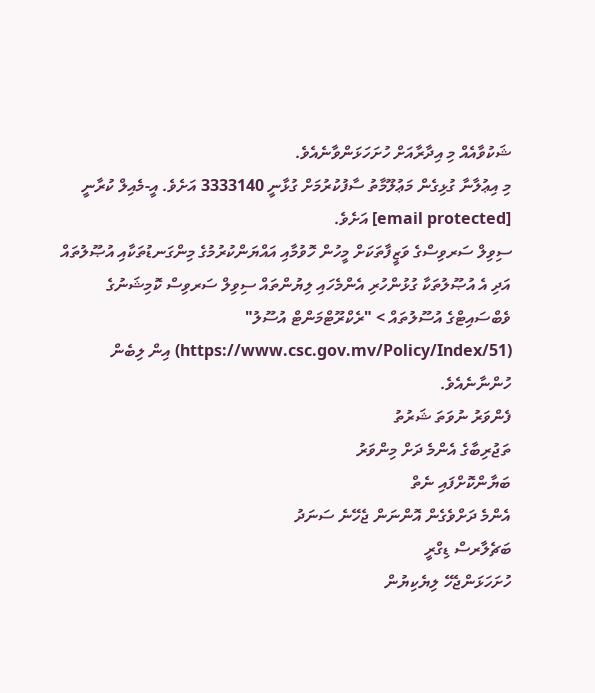ޝަކުވާއެއް މި އިދާރާއަށް ހުށަހަޅަންވާނެއެވެ.
މި އިޢުލާނާ ގުޅިގެން މަޢުލޫމާތު ސާފުކުރުމަށް ގުޅާނީ 3333140 އަށެވެ. އީ-މެއިލް ކުރާނީ [email protected] އަށެވެ.
ސިވިލް ސަރވިސްގެ ވަޒީފާތަކަށް މީހުން ހޮވުމާއި އައްޔަންކުރުމުގެ މިންގަނޑުތަކާއި އުޞޫލުތައް އަދި އެ އުޞޫލުތަކާ ގުޅުންހުރި އެންމެހައި ލިޔުންތައް ސިވިލް ސަރވިސް ކޮމިޝަނުގެ ވެބްސައިޓްގެ އުސޫލުތައް > "ރެކްރޫޓްމަންޓް އުސޫލު" (https://www.csc.gov.mv/Policy/Index/51) އިން ލިބެން ހުންނާނެއެވެ.
ފެންވަރު ނުވަތަ ޝަރުތު
ތަޖުރިބާގެ އެންމެ ދަށް މިންވަރު
ބަޔާންކޮށްފައި ނެތް
އެންމެ ދަށްވެގެން އޮންނަން ޖެހޭނެ ސަނަދު
ބަޗެލާރސް ޑިގްރީ
ހުށަހަޅަންޖެހޭ ލިޔެކިޔުން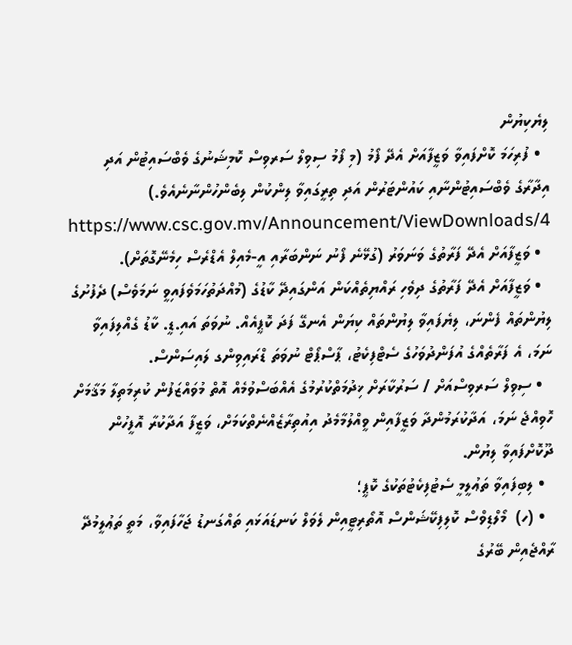ލިޔެކިޔުން
  • ފުރިހަމަ ކޮށްފައިވާ ވަޒީފާއަށް އެދޭ ފޯމު (މި ފޯމު ސިވިލް ސަރވިސް ކޮމިޝަނުގެ ވެބްސައިޓުން އަދި އިދާރާގެ ވެބްސައިޓުންނާއި ކައުންޓަރުން އަދި ތިރީގައިވާ ލިންކުން ލިބެންހުންނާނެއެވެ.) https://www.csc.gov.mv/Announcement/ViewDownloads/4
  • ވަޒީފާއަށް އެދޭ ފަރާތުގެ ވަނަވަރު (ގުޅޭނެ ފޯނު ނަންބަރާއި އީ-މެއިލް އެޑްރެސް ހިމެނޭގޮތަށް).
  • ވަޒީފާއަށް އެދޭ ފަރާތުގެ ދިވެހި ރައްޔިތެއްކަން އަންގައިދޭ ކާޑުގެ (މުއްދަތުހަމަވެފައިވީ ނަމަވެސް) ދެފުށުގެ ލިޔުންތައް ފެންނަ، ލިޔެފައިވާ ލިޔުންތައް ކިޔަން އެނގޭ ފަދަ ކޮޕީއެއް. ނުވަތަ އައި.ޑީ. ކާޑު ގެއްލިފައިވާ ނަމަ، އެ ފަރާތެއްގެ އުފަންދުވަހުގެ ސެޓްފިކެޓު، ޕާސްޕޯޓް ނުވަތަ ޑްރައިވިންގ ލައިސަންސް.
  • ސިވިލް ސަރވިސްއަށް / ސަރުކާރަށް ޚިދުމަތްކުރުމުގެ އެއްބަސްވުމެއް އޮތް މުވައްޒަފުން ކުރިމަތިލާ މަޤާމަށް ހޮވިއްޖެ ނަމަ، އަދާކުރަމުންދާ ވަޒީފާއިން ވީއްލުމާމެދު އިއުތިރާޒެއްނެތްކަމަށް، ވަޒީފާ އަދާކުރާ އޮފީހުން ދޫކޮށްފައިވާ ލިޔުން.
  • ލިބިފައިވާ ތަޢުލީމީ ސެޓުފިކެޓުތަކުގެ ކޮޕީ؛
  • (ހ)  މޯލްޑިވްސް ކޮލިފިކޭޝަންސް އޮތޯރިޓީއިން ލެވަލް ކަނޑައަޅައި ތައްގަނޑު ޖަހާފައިވާ، މަތީ ތަޢުލީމުދޭ ރާއްޖެއިން ބޭރުގެ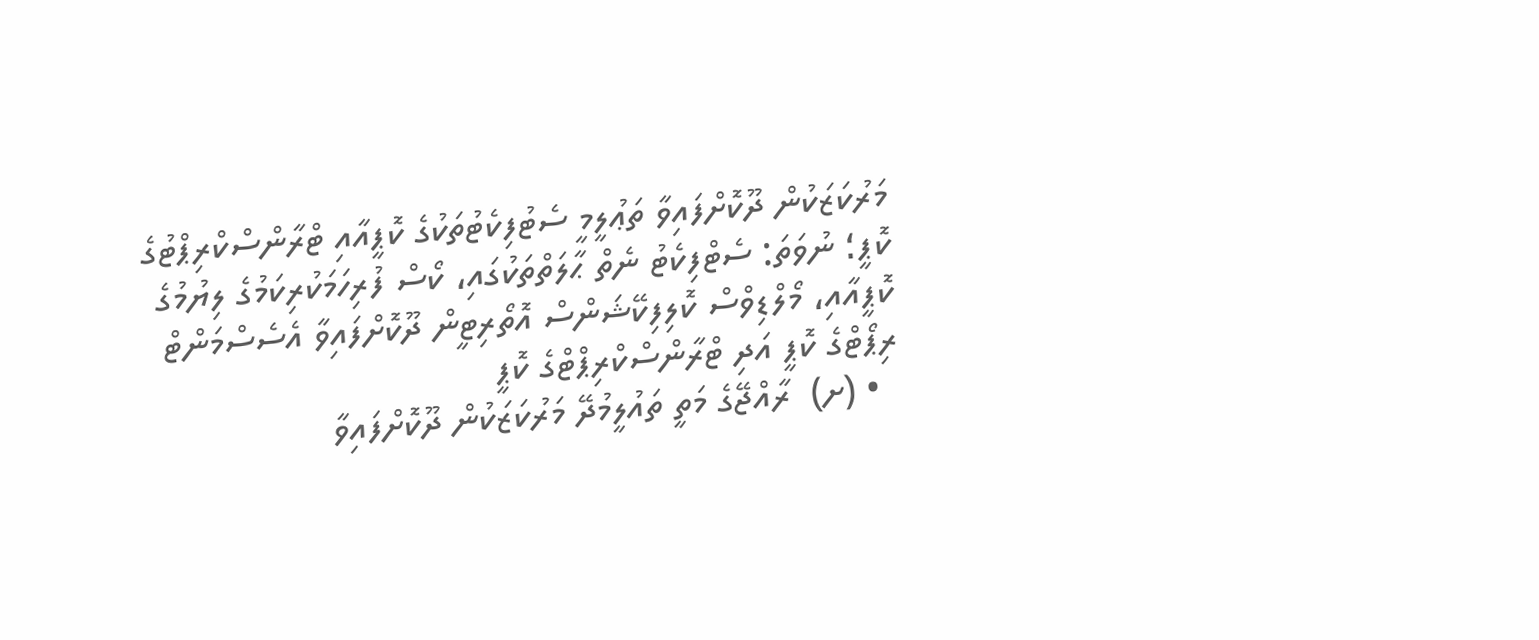މަރުކަޒަކުން ދޫކޮށްފައިވާ ތަޢުލީމީ ސެޓުފިކެޓުތަކުގެ ކޮޕީއާއި ޓްރާންސްކްރިޕްޓުގެ ކޮޕީ؛ ނުވަތަ: ސެޓްފިކެޓު ނެތް ޙާލަތްތަކުގައި، ކޯސް ފުރިހަމަކުރިކަމުގެ ލިޔުމުގެ ކޮޕީއާއި، މޯލްޑިވްސް ކޮލިފިކޭޝަންސް އޮތޯރިޓީން ދޫކޮށްފައިވާ އެސެސްމަންޓް ރިޕޯޓްގެ ކޮޕީ އަދި ޓްރާންސްކްރިޕްޓްގެ ކޮޕީ
  • (ށ)  ރާއްޖޭގެ މަތީ ތައުލީމުދޭ މަރުކަޒަކުން ދޫކޮށްފައިވާ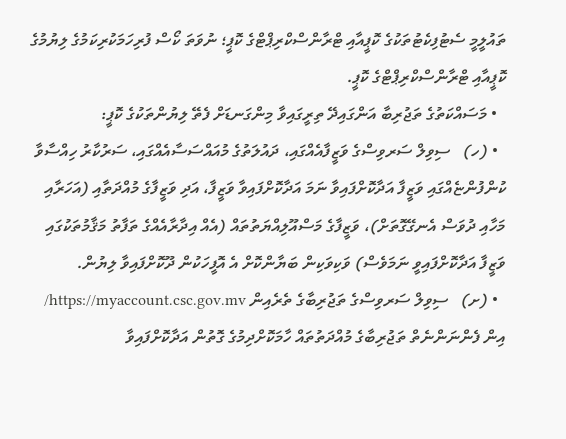ތައުލީމީ ސެޓުފިކެޓުތަކުގެ ކޮޕީއާއި ޓްރާންސްކްރިޕްޓްގެ ކޮޕީ؛ ނުވަތަ ކޯސް ފުރިހަމަކުރިކަމުގެ ލިޔުމުގެ ކޮޕީއާއި ޓްރާންސްކްރިޕްޓްގެ ކޮޕީ.
  • މަސައްކަތުގެ ތަޖުރިބާ އަންގައިދޭ ތިރީގައިވާ މިންގަނޑަށް ފެތޭ ލިޔުންތަކުގެ ކޮޕީ:
  • (ހ)   ސިވިލް ސަރވިސްގެ ވަޒީފާއެއްގައި، ދައުލަތުގެ މުއައްސަސާއެއްގައި، ސަރުކާރު ހިއްސާވާ ކުންފުންޏެއްގައި ވަޒީފާ އަދާކޮށްފައިވާ ނަމަ އަދާކޮށްފައިވާ ވަޒީފާ، އަދި ވަޒީފާގެ މުއްދަތާއި (އަހަރާއި މަހާއި ދުވަސް އެނގޭގޮތަށް)، ވަޒީފާގެ މަސްއޫލިއްޔަތުތައް (އެއް އިދާރާއެއްގެ ތަފާތު މަޤާމުތަކުގައި ވަޒީފާ އަދާކޮށްފައިވީ ނަމަވެސް) ވަކިވަކިން ބަޔާންކޮށް އެ އޮފީހަކުން ދޫކޮށްފައިވާ ލިޔުން.
  • (ށ)   ސިވިލް ސަރވިސްގެ ތަޖުރިބާގެ ތެރެއިން https://myaccount.csc.gov.mv/ އިން ފެންނަންނެތް ތަޖުރިބާގެ މުއްދަތުތައް ހާމަކޮށްދިމުގެ ގޮތުން އަދާކޮށްފައިވާ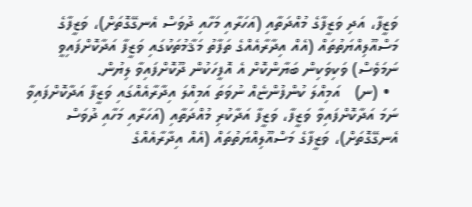ވަޒީފާ، އަދި ވަޒީފާގެ މުއްދަތާއި (އަހަރާއި މަހާއި ދުވަސް އެނގޭގޮތަށް)، ވަޒީފާގެ މަސްއޫލިއްޔަތުތައް (އެއް އިދާރާއެއްގެ ތަފާތު މަޤާމުތަކުގައި ވަޒީފާ އަދާކޮށްފައިވީ ނަމަވެސް) ވަކިވަކިން ބަޔާންކޮށް އެ އޮފީހަކުން ދޫކޮށްފައިވާ ލިޔުން.
  • (ނ)   އަމިއްލަ ކުންފުންޏެއް ނުވަތަ އަމިއްލަ އިދާރާއެއްގައި ވަޒީފާ އަދާކޮށްފައިވާ ނަމަ އަދާކޮށްފައިވާ ވަޒީފާ، ވަޒީފާ އަދާކުރި މުއްދަތާއި (އަހަރާއި މަހާއި ދުވަސް އެނގޭގޮތަށް)، ވަޒީފާގެ މަސްއޫލިއްޔަތުތައް (އެއް އިދާރާއެއްގެ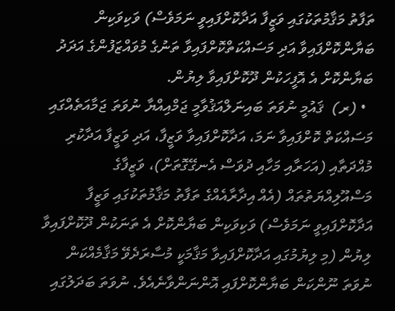ތަފާތު މަޤާމުތަކުގައި ވަޒީފާ އަދާކޮށްފައިވީ ނަމަވެސް) ވަކިވަކިން ބަޔާންކޮށްފައިވާ އަދި މަސައްކަތްކޮށްފައިވާ ތަނުގެ މުވައްޒަފުންގެ އަދަދު ބަޔާންކޮށް އެ އޮފީހަކުން ދޫކޮށްފައިވާ ލިޔުން.
  • (ރ)  ޤައުމީ ނުވަތަ ބައިނަލްއަޤުވާމީ ޖަމްއިއްޔާ ނުވަތަ ޖަމާއަތެއްގައި މަސައްކަތް ކޮށްފައިވާ ނަމަ، އަދާކޮށްފައިވާ ވަޒީފާ، އަދި ވަޒީފާ އަދާކުރި މުއްދަތާއި (އަހަރާއި މަހާއި ދުވަސް އެނގޭގޮތަށް)، ވަޒީފާގެ މަސްއޫލިއްޔަތުތައް (އެއް އިދާރާއެއްގެ ތަފާތު މަޤާމުތަކުގައި ވަޒީފާ އަދާކޮށްފައިވީ ނަމަވެސް) ވަކިވަކިން ބަޔާންކޮށް އެ ތަނަކުން ދޫކޮށްފައިވާ ލިޔުން (މި ލިޔުމުގައި އަދާކޮށްފައިވާ މަޤާމަކީ މުސާރަދެވޭ މަޤާމެއްކަން ނުވަތަ ނޫންކަން ބަޔާންކޮށްފައި އޮންނަންވާނެއެވެ. ނުވަތަ ބަދަލުގައި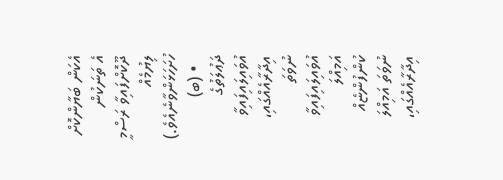އެކަން ބަޔާންކޮށް އެ ތަނަކުން ދޫކޮށްފައިވާ ރަސްމީ ލިޔުމެއް ހުށަހަޅަންވާނެއެވެ.)
  • (ބ)  ދަޢުލަތުގެ އުވައިލައިފައިވާ އިދާރާއެއްގައި، ނުވަތަ އުވައިލައިފައިވާ އަމިއްލަ ކުންފުންޏެއް ނުވަތަ އަމިއްލަ އިދާރާއެއްގައި،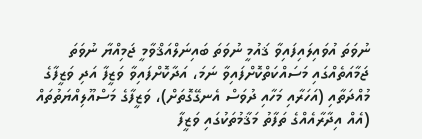ނުވަތަ އުވައިލައިފައިވާ ޤައުމީ ނުވަތަ ބައިނަލްއަޤްވާމީ ޖަމިއްޔާ ނުވަތަ ޖަމާއަތެއްގައި މަސައްކަތްކޮށްފައިވާ ނަމަ، އަދާކޮށްފައިވާ ވަޒީފާ އަދި ވަޒީފާގެ މުއްދަތާއި (އަހަރާއި މަހާއި ދުވަސް އެނގޭގޮތަށް)، ވަޒީފާގެ މަސްއޫލިއްޔަތުތައް (އެއް އިދާރާއެއްގެ ތަފާތު މަޤާމުތަކުގައި ވަޒީފާ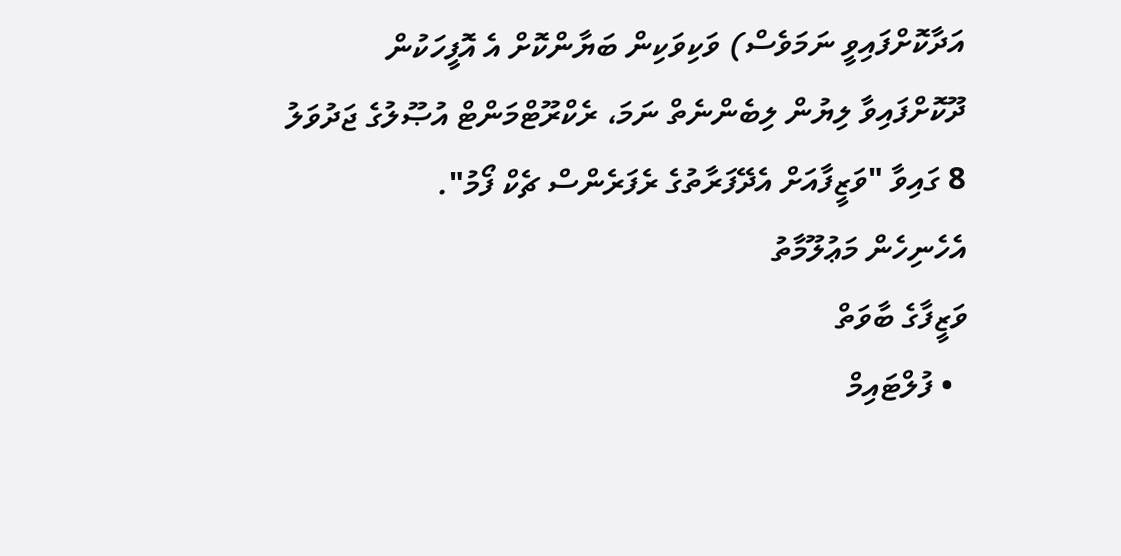އަދާކޮށްފައިވީ ނަމަވެސް) ވަކިވަކިން ބަޔާންކޮށް އެ އޮފީހަކުން ދޫކޮށްފައިވާ ލިޔުން ލިބެންނެތް ނަމަ، ރެކްރޫޓްމަންޓް އުޞޫލުގެ ޖަދުވަލު 8 ގައިވާ "ވަޒީފާއަށް އެދޭފަރާތުގެ ރެފަރެންސް ޗެކް ފޯމު".
އެހެނިހެން މަޢުލޫމާތު
ވަޒީފާގެ ބާވަތް
  • ފުލްޓައިމް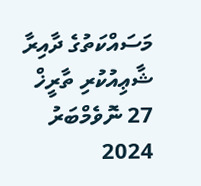މަސައްކަތުގެ ދާއިރާ
ޝާޢިއުކުރި ތާރީޚް
27 ނޮވެމްބަރު 2024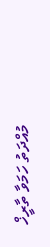މުއްދަތު ހަމަވާ ތާރީޚް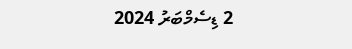2 ޑިސެމްބަރު 2024